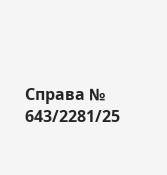Справа № 643/2281/25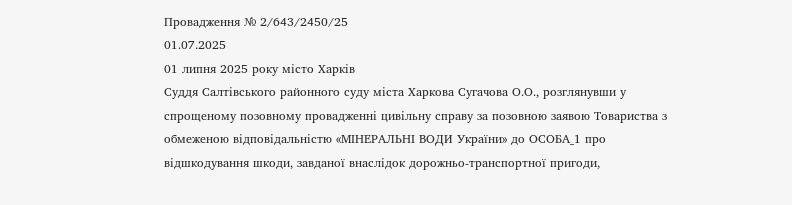Провадження № 2/643/2450/25
01.07.2025
01 липня 2025 року місто Харків
Суддя Салтівського районного суду міста Харкова Сугачова О.О., розглянувши у спрощеному позовному провадженні цивільну справу за позовною заявою Товариства з обмеженою відповідальністю «МІНЕРАЛЬНІ ВОДИ України» до ОСОБА_1 про відшкодування шкоди, завданої внаслідок дорожньо-транспортної пригоди,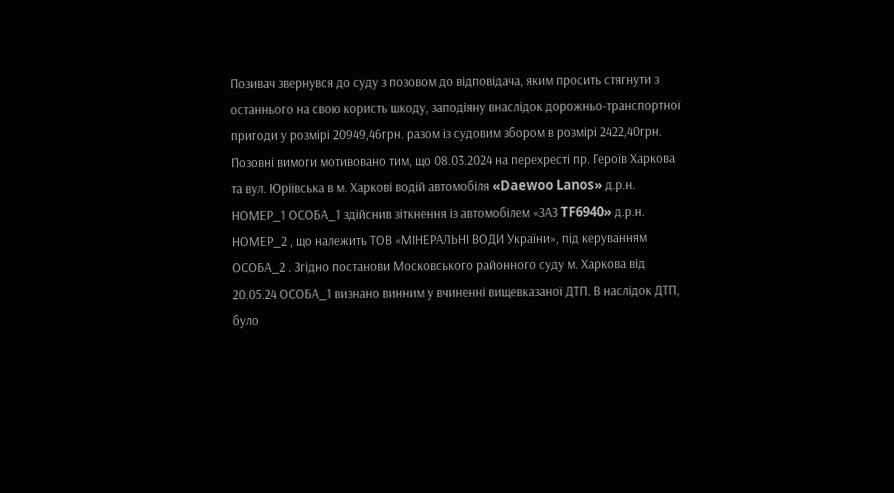Позивач звернувся до суду з позовом до відповідача, яким просить стягнути з останнього на свою користь шкоду, заподіяну внаслідок дорожньо-транспортної пригоди у розмірі 20949,46грн. разом із судовим збором в розмірі 2422,40грн.
Позовні вимоги мотивовано тим, що 08.03.2024 на перехресті пр. Героїв Харкова та вул. Юріївська в м. Харкові водій автомобіля «Daewoo Lanos» д.р.н. НОМЕР_1 ОСОБА_1 здійснив зіткнення із автомобілем «ЗАЗ TF6940» д.р.н. НОМЕР_2 , що належить ТОВ «МІНЕРАЛЬНІ ВОДИ України», під керуванням ОСОБА_2 . Згідно постанови Московського районного суду м. Харкова від 20.05.24 ОСОБА_1 визнано винним у вчиненні вищевказаної ДТП. В наслідок ДТП, було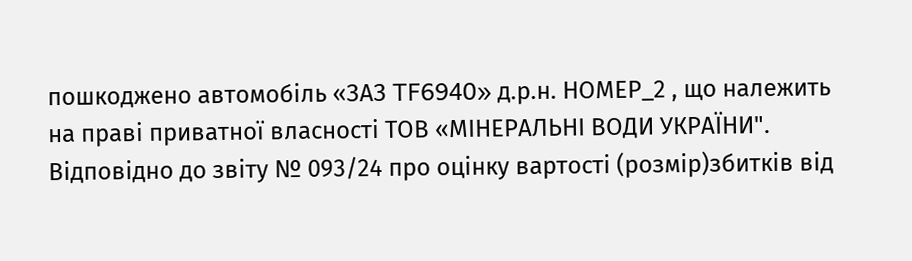пошкоджено автомобіль «ЗАЗ TF6940» д.р.н. НОМЕР_2 , що належить на праві приватної власності ТОВ «МІНЕРАЛЬНІ ВОДИ УКРАЇНИ". Відповідно до звіту № 093/24 про оцінку вартості (розмір)збитків від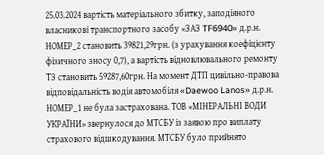25.03.2024 вартість матеріального збитку, заподіяного власникові транспортного засобу «ЗАЗ TF6940» д.р.н. НОМЕР_2 становить 39821,29грн. (з урахування коефіцієнту фізичного зносу 0,7), а вартість відновлювального ремонту ТЗ становить 59287,60грн. На момент ДТП цивільно-правова відповідальність водія автомобіля «Daewoo Lanos» д.р.н. НОМЕР_1 не була застрахована. ТОВ «МІНЕРАЛЬНІ ВОДИ УКРАЇНИ» звернулося до МТСБУ із заявою про виплату страхового відшкодування. МТСБУ було прийнято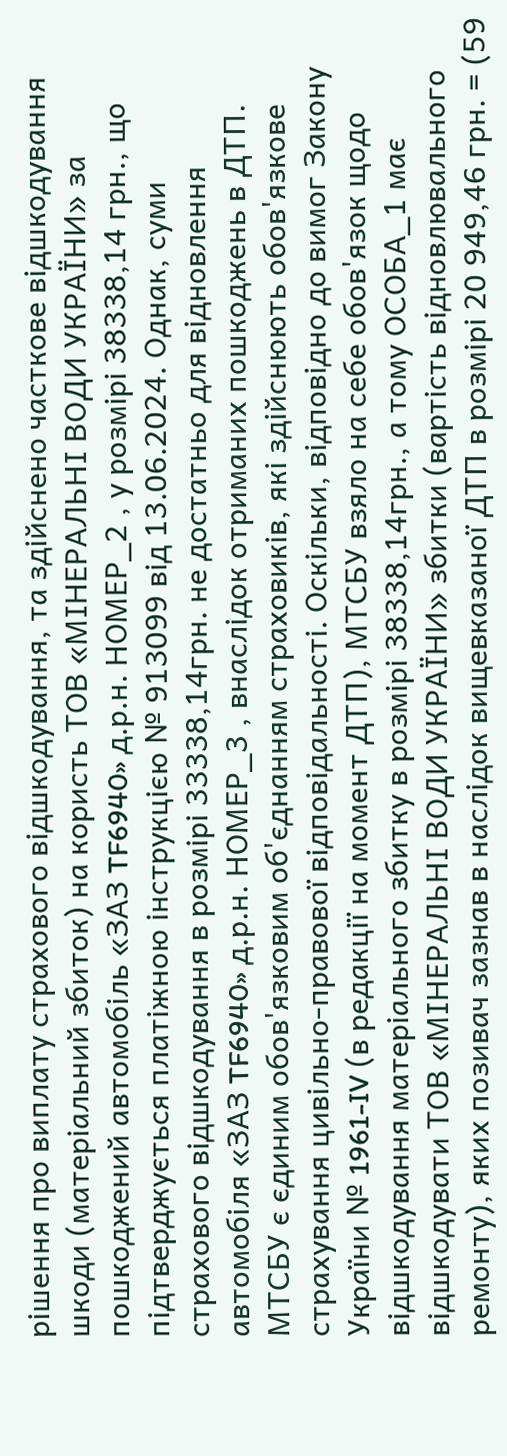рішення про виплату страхового відшкодування, та здійснено часткове відшкодування шкоди (матеріальний збиток) на користь ТОВ «МІНЕРАЛЬНІ ВОДИ УКРАЇНИ» за пошкоджений автомобіль «ЗАЗ TF6940» д.р.н. НОМЕР_2 , у розмірі 38338,14 грн., що підтверджується платіжною інструкцією № 913099 від 13.06.2024. Однак, суми страхового відшкодування в розмірі 33338,14грн. не достатньо для відновлення автомобіля «ЗАЗ TF6940» д.р.н. НОМЕР_3 , внаслідок отриманих пошкоджень в ДТП. МТСБУ є єдиним обов'язковим об'єднанням страховиків, які здійснюють обов'язкове страхування цивільно-правової відповідальності. Оскільки, відповідно до вимог Закону України № 1961-IV (в редакції на момент ДТП), МТСБУ взяло на себе обов'язок щодо відшкодування матеріального збитку в розмірі 38338,14грн., а тому ОСОБА_1 має відшкодувати ТОВ «МІНЕРАЛЬНІ ВОДИ УКРАЇНИ» збитки (вартість відновлювального ремонту), яких позивач зазнав в наслідок вищевказаної ДТП в розмірі 20 949,46 грн. = (59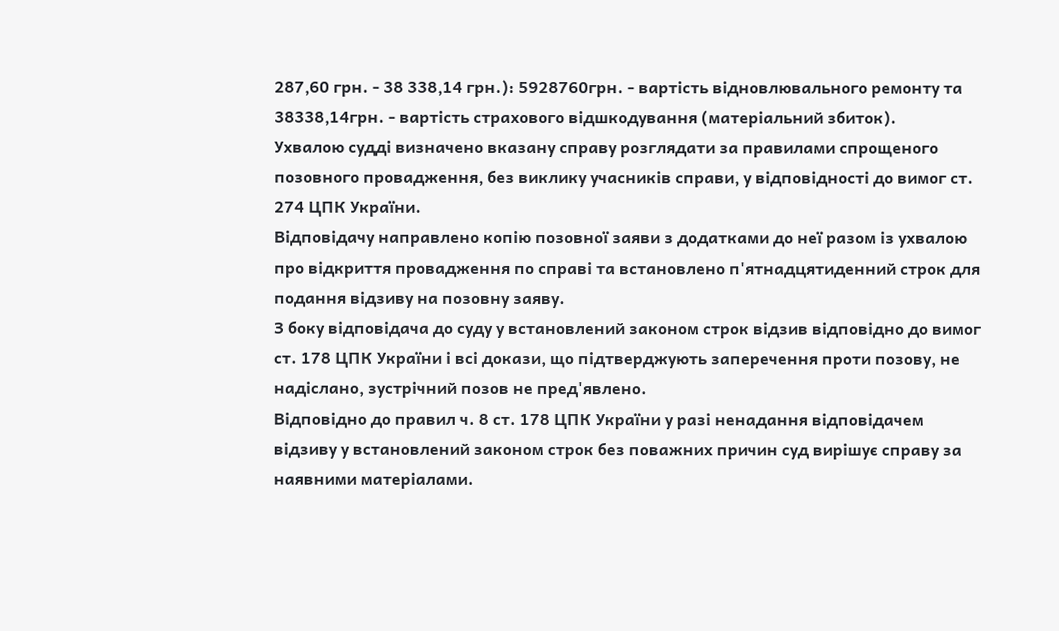287,60 грн. - 38 338,14 грн.): 5928760грн. - вартість відновлювального ремонту та 38338,14грн. - вартість страхового відшкодування (матеріальний збиток).
Ухвалою судді визначено вказану справу розглядати за правилами спрощеного позовного провадження, без виклику учасників справи, у відповідності до вимог ст. 274 ЦПК України.
Відповідачу направлено копію позовної заяви з додатками до неї разом із ухвалою про відкриття провадження по справі та встановлено п'ятнадцятиденний строк для подання відзиву на позовну заяву.
З боку відповідача до суду у встановлений законом строк відзив відповідно до вимог ст. 178 ЦПК України і всі докази, що підтверджують заперечення проти позову, не надіслано, зустрічний позов не пред'явлено.
Відповідно до правил ч. 8 ст. 178 ЦПК України у разі ненадання відповідачем відзиву у встановлений законом строк без поважних причин суд вирішує справу за наявними матеріалами.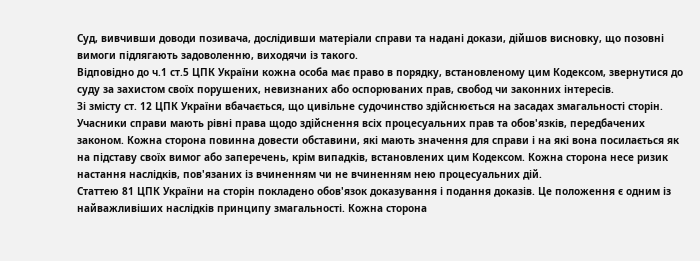Суд, вивчивши доводи позивача, дослідивши матеріали справи та надані докази, дійшов висновку, що позовні вимоги підлягають задоволенню, виходячи із такого.
Відповідно до ч.1 ст.5 ЦПК України кожна особа має право в порядку, встановленому цим Кодексом, звернутися до суду за захистом своїх порушених, невизнаних або оспорюваних прав, свобод чи законних інтересів.
Зі змісту ст. 12 ЦПК України вбачається, що цивільне судочинство здійснюється на засадах змагальності сторін. Учасники справи мають рівні права щодо здійснення всіх процесуальних прав та обов'язків, передбачених законом. Кожна сторона повинна довести обставини, які мають значення для справи і на які вона посилається як на підставу своїх вимог або заперечень, крім випадків, встановлених цим Кодексом. Кожна сторона несе ризик настання наслідків, пов'язаних із вчиненням чи не вчиненням нею процесуальних дій.
Статтею 81 ЦПК України на сторін покладено обов'язок доказування і подання доказів. Це положення є одним із найважливіших наслідків принципу змагальності. Кожна сторона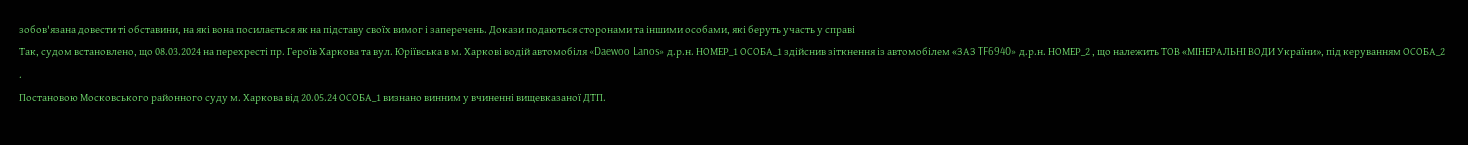зобов'язана довести ті обставини, на які вона посилається як на підставу своїх вимог і заперечень. Докази подаються сторонами та іншими особами, які беруть участь у справі
Так, судом встановлено, що 08.03.2024 на перехресті пр. Героїв Харкова та вул. Юріївська в м. Харкові водій автомобіля «Daewoo Lanos» д.р.н. НОМЕР_1 ОСОБА_1 здійснив зіткнення із автомобілем «ЗАЗ TF6940» д.р.н. НОМЕР_2 , що належить ТОВ «МІНЕРАЛЬНІ ВОДИ України», під керуванням ОСОБА_2 .
Постановою Московського районного суду м. Харкова від 20.05.24 ОСОБА_1 визнано винним у вчиненні вищевказаної ДТП.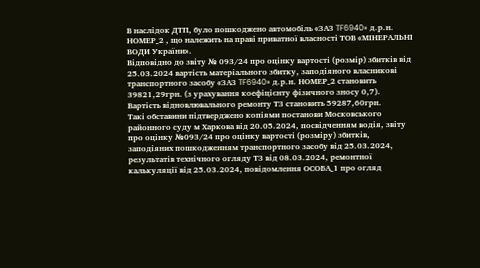В наслідок ДТП, було пошкоджено автомобіль «ЗАЗ TF6940» д.р.н. НОМЕР_2 , що належить на праві приватної власності ТОВ «МІНЕРАЛЬНІ ВОДИ України».
Відповідно до звіту № 093/24 про оцінку вартості (розмір) збитків від 25.03.2024 вартість матеріального збитку, заподіяного власникові транспортного засобу «ЗАЗ TF6940» д.р.н. НОМЕР_2 становить 39821,29грн. (з урахування коефіцієнту фізичного зносу 0,7). Вартість відновлювального ремонту ТЗ становить 59287,60грн.
Такі обставини підтверджено копіями постанови Московського районного суду м Харкова від 20.05.2024, посвідченням водія, звіту про оцінку №093/24 про оцінку вартості (розміру) збитків, заподіяних пошкодженням транспортного засобу від 25.03.2024, результатів технічного огляду ТЗ від 08.03.2024, ремонтної калькуляції від 25.03.2024, повідомлення ОСОБА_1 про огляд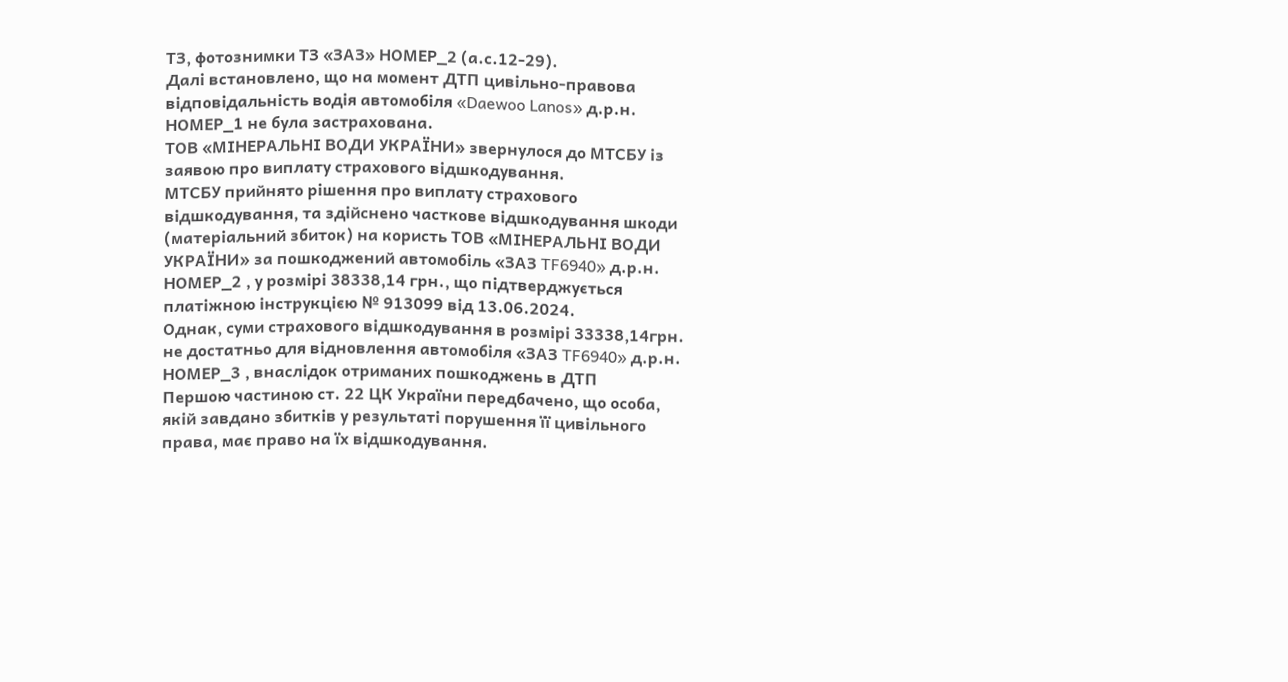ТЗ, фотознимки ТЗ «ЗАЗ» НОМЕР_2 (а.с.12-29).
Далі встановлено, що на момент ДТП цивільно-правова відповідальність водія автомобіля «Daewoo Lanos» д.р.н. НОМЕР_1 не була застрахована.
ТОВ «МІНЕРАЛЬНІ ВОДИ УКРАЇНИ» звернулося до МТСБУ із заявою про виплату страхового відшкодування.
МТСБУ прийнято рішення про виплату страхового відшкодування, та здійснено часткове відшкодування шкоди (матеріальний збиток) на користь ТОВ «МІНЕРАЛЬНІ ВОДИ УКРАЇНИ» за пошкоджений автомобіль «ЗАЗ TF6940» д.р.н. НОМЕР_2 , у розмірі 38338,14 грн., що підтверджується платіжною інструкцією № 913099 від 13.06.2024.
Однак, суми страхового відшкодування в розмірі 33338,14грн. не достатньо для відновлення автомобіля «ЗАЗ TF6940» д.р.н. НОМЕР_3 , внаслідок отриманих пошкоджень в ДТП
Першою частиною ст. 22 ЦК України передбачено, що особа, якій завдано збитків у результаті порушення її цивільного права, має право на їх відшкодування.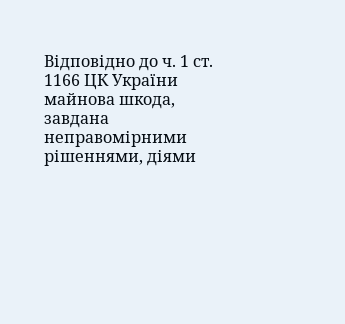Відповідно до ч. 1 ст. 1166 ЦК України майнова шкода, завдана неправомірними рішеннями, діями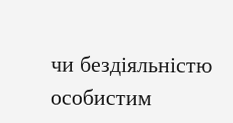чи бездіяльністю особистим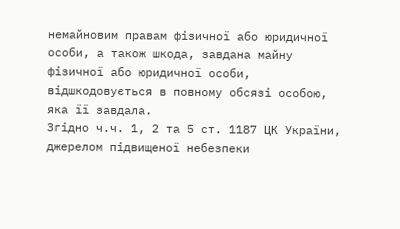немайновим правам фізичної або юридичної особи, а також шкода, завдана майну фізичної або юридичної особи, відшкодовується в повному обсязі особою, яка її завдала.
Згідно ч.ч. 1, 2 та 5 ст. 1187 ЦК України, джерелом підвищеної небезпеки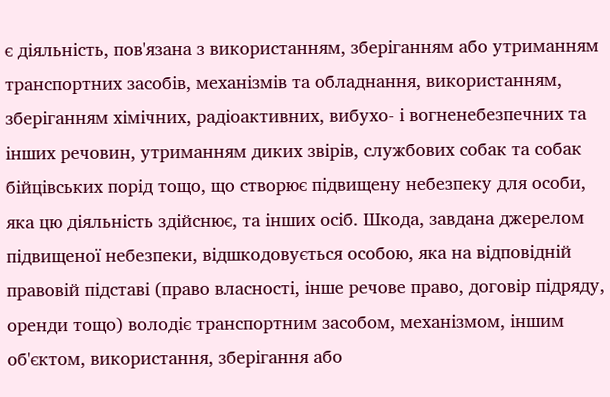є діяльність, пов'язана з використанням, зберіганням або утриманням транспортних засобів, механізмів та обладнання, використанням, зберіганням хімічних, радіоактивних, вибухо- і вогненебезпечних та інших речовин, утриманням диких звірів, службових собак та собак бійцівських порід тощо, що створює підвищену небезпеку для особи, яка цю діяльність здійснює, та інших осіб. Шкода, завдана джерелом підвищеної небезпеки, відшкодовується особою, яка на відповідній правовій підставі (право власності, інше речове право, договір підряду, оренди тощо) володіє транспортним засобом, механізмом, іншим об'єктом, використання, зберігання або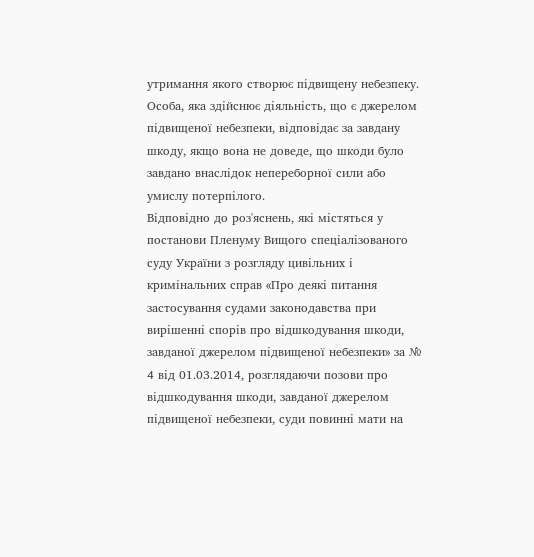утримання якого створює підвищену небезпеку. Особа, яка здійснює діяльність, що є джерелом підвищеної небезпеки, відповідає за завдану шкоду, якщо вона не доведе, що шкоди було завдано внаслідок непереборної сили або умислу потерпілого.
Відповідно до роз'яснень, які містяться у постанови Пленуму Вищого спеціалізованого суду України з розгляду цивільних і кримінальних справ «Про деякі питання застосування судами законодавства при вирішенні спорів про відшкодування шкоди, завданої джерелом підвищеної небезпеки» за № 4 від 01.03.2014, розглядаючи позови про відшкодування шкоди, завданої джерелом підвищеної небезпеки, суди повинні мати на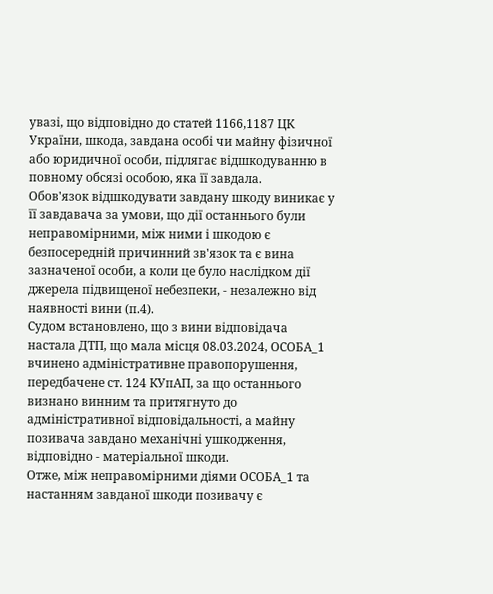увазі, що відповідно до статей 1166,1187 ЦК України, шкода, завдана особі чи майну фізичної або юридичної особи, підлягає відшкодуванню в повному обсязі особою, яка її завдала.
Обов'язок відшкодувати завдану шкоду виникає у її завдавача за умови, що дії останнього були неправомірними, між ними і шкодою є безпосередній причинний зв'язок та є вина зазначеної особи, а коли це було наслідком дії джерела підвищеної небезпеки, - незалежно від наявності вини (п.4).
Судом встановлено, що з вини відповідача настала ДТП, що мала місця 08.03.2024, ОСОБА_1 вчинено адміністративне правопорушення, передбачене ст. 124 КУпАП, за що останнього визнано винним та притягнуто до адміністративної відповідальності, а майну позивача завдано механічні ушкодження, відповідно - матеріальної шкоди.
Отже, між неправомірними діями ОСОБА_1 та настанням завданої шкоди позивачу є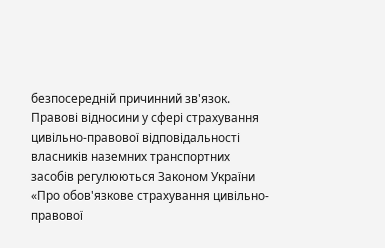безпосередній причинний зв'язок.
Правові відносини у сфері страхування цивільно-правової відповідальності власників наземних транспортних засобів регулюються Законом України «Про обов'язкове страхування цивільно-правової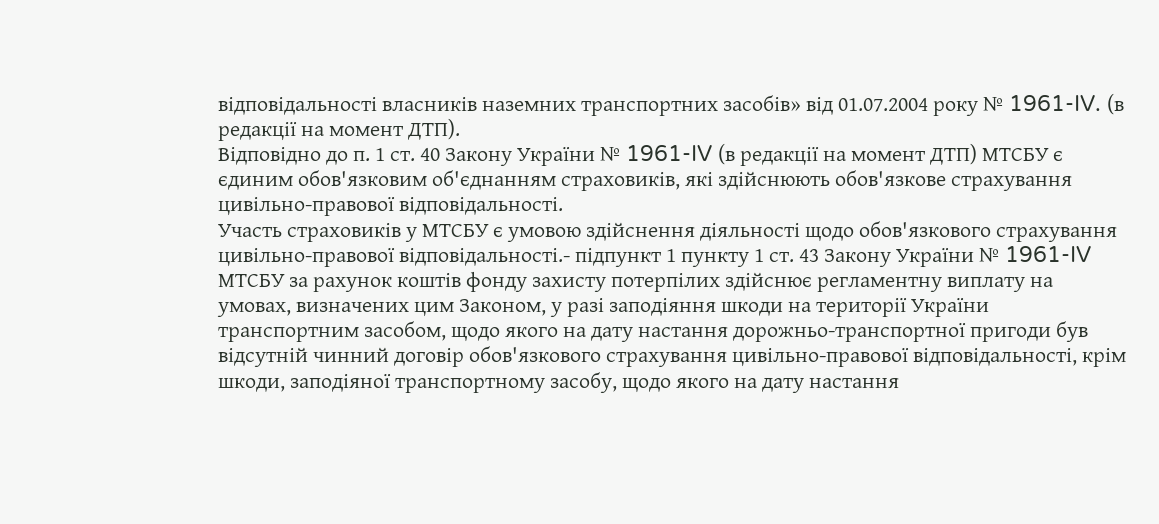відповідальності власників наземних транспортних засобів» від 01.07.2004 року № 1961-IV. (в редакції на момент ДТП).
Відповідно до п. 1 ст. 40 Закону України № 1961-IV (в редакції на момент ДТП) МТСБУ є єдиним обов'язковим об'єднанням страховиків, які здійснюють обов'язкове страхування цивільно-правової відповідальності.
Участь страховиків у МТСБУ є умовою здійснення діяльності щодо обов'язкового страхування цивільно-правової відповідальності.- підпункт 1 пункту 1 ст. 43 Закону України № 1961-IV МТСБУ за рахунок коштів фонду захисту потерпілих здійснює регламентну виплату на умовах, визначених цим Законом, у разі заподіяння шкоди на території України транспортним засобом, щодо якого на дату настання дорожньо-транспортної пригоди був відсутній чинний договір обов'язкового страхування цивільно-правової відповідальності, крім шкоди, заподіяної транспортному засобу, щодо якого на дату настання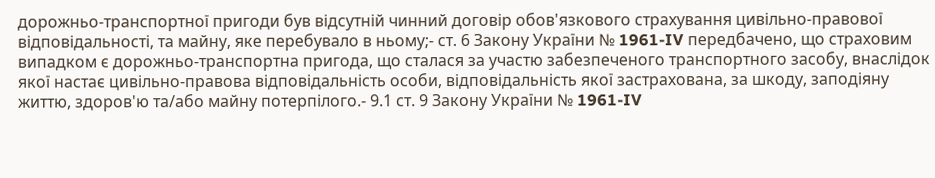дорожньо-транспортної пригоди був відсутній чинний договір обов'язкового страхування цивільно-правової відповідальності, та майну, яке перебувало в ньому;- ст. 6 Закону України № 1961-IV передбачено, що страховим випадком є дорожньо-транспортна пригода, що сталася за участю забезпеченого транспортного засобу, внаслідок якої настає цивільно-правова відповідальність особи, відповідальність якої застрахована, за шкоду, заподіяну життю, здоров'ю та/або майну потерпілого.- 9.1 ст. 9 Закону України № 1961-IV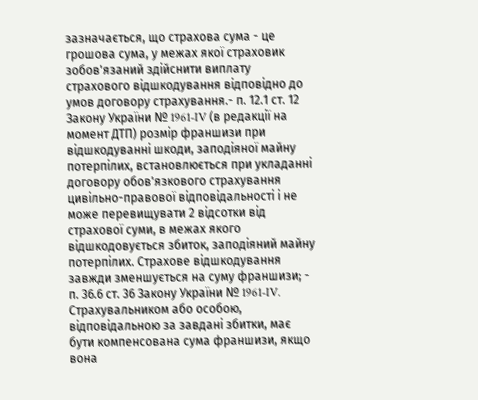зазначається, що страхова сума - це грошова сума, у межах якої страховик зобов'язаний здійснити виплату страхового відшкодування відповідно до умов договору страхування.- п. 12.1 ст. 12 Закону України № 1961-IV (в редакції на момент ДТП) розмір франшизи при відшкодуванні шкоди, заподіяної майну потерпілих, встановлюється при укладанні договору обов'язкового страхування цивільно-правової відповідальності і не може перевищувати 2 відсотки від страхової суми, в межах якого відшкодовується збиток, заподіяний майну потерпілих. Страхове відшкодування завжди зменшується на суму франшизи; - п. 36.6 ст. 36 Закону України № 1961-IV. Страхувальником або особою, відповідальною за завдані збитки, має бути компенсована сума франшизи, якщо вона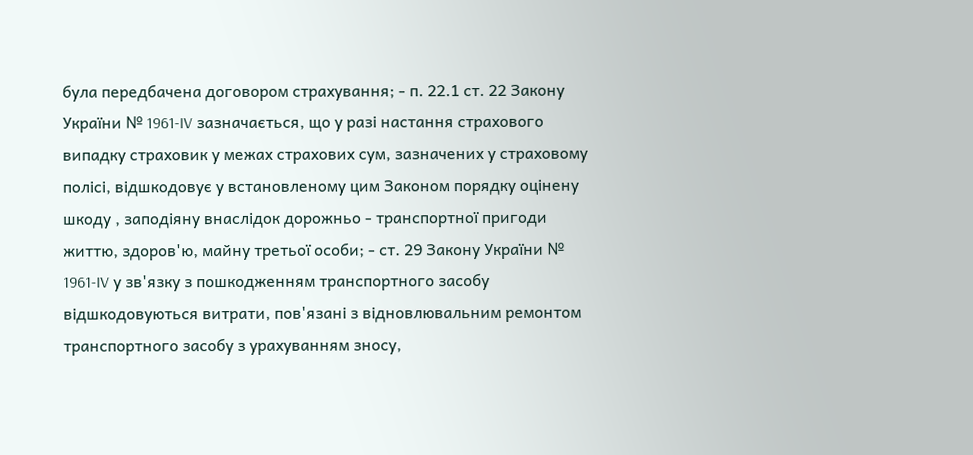була передбачена договором страхування; - п. 22.1 ст. 22 Закону України № 1961-IV зазначається, що у разі настання страхового випадку страховик у межах страхових сум, зазначених у страховому полісі, відшкодовує у встановленому цим Законом порядку оцінену шкоду , заподіяну внаслідок дорожньо - транспортної пригоди життю, здоров'ю, майну третьої особи; - ст. 29 Закону України № 1961-IV у зв'язку з пошкодженням транспортного засобу відшкодовуються витрати, пов'язані з відновлювальним ремонтом транспортного засобу з урахуванням зносу,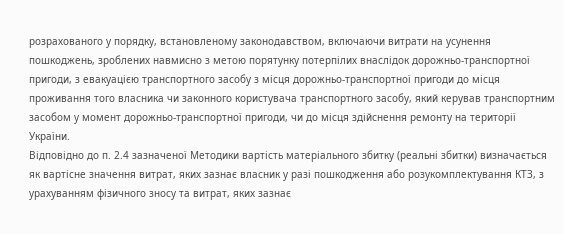розрахованого у порядку, встановленому законодавством, включаючи витрати на усунення пошкоджень, зроблених навмисно з метою порятунку потерпілих внаслідок дорожньо-транспортної пригоди, з евакуацією транспортного засобу з місця дорожньо-транспортної пригоди до місця проживання того власника чи законного користувача транспортного засобу, який керував транспортним засобом у момент дорожньо-транспортної пригоди, чи до місця здійснення ремонту на території України.
Відповідно до п. 2.4 зазначеної Методики вартість матеріального збитку (реальні збитки) визначається як вартісне значення витрат, яких зазнає власник у разі пошкодження або розукомплектування КТЗ, з урахуванням фізичного зносу та витрат, яких зазнає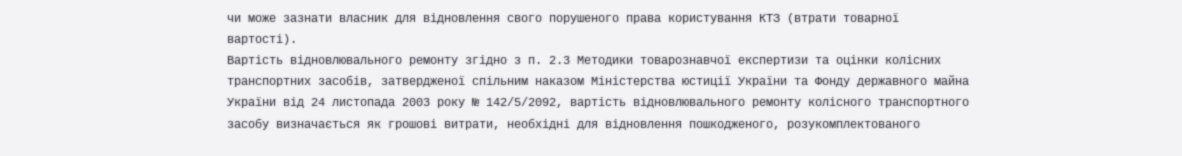чи може зазнати власник для відновлення свого порушеного права користування КТЗ (втрати товарної вартості).
Вартість відновлювального ремонту згідно з п. 2.3 Методики товарознавчої експертизи та оцінки колісних транспортних засобів, затвердженої спільним наказом Міністерства юстиції України та Фонду державного майна України від 24 листопада 2003 року № 142/5/2092, вартість відновлювального ремонту колісного транспортного засобу визначається як грошові витрати, необхідні для відновлення пошкодженого, розукомплектованого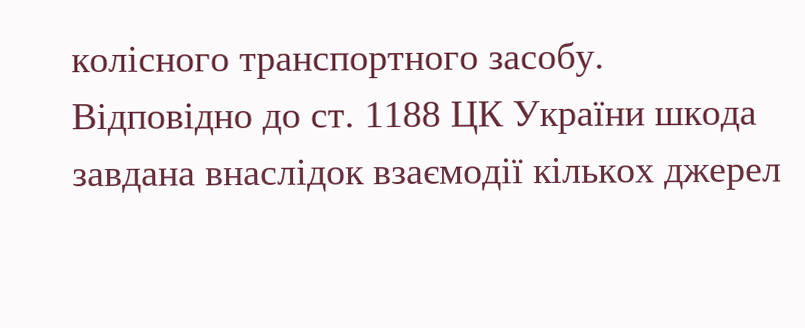колісного транспортного засобу.
Відповідно до ст. 1188 ЦК України шкода завдана внаслідок взаємодії кількох джерел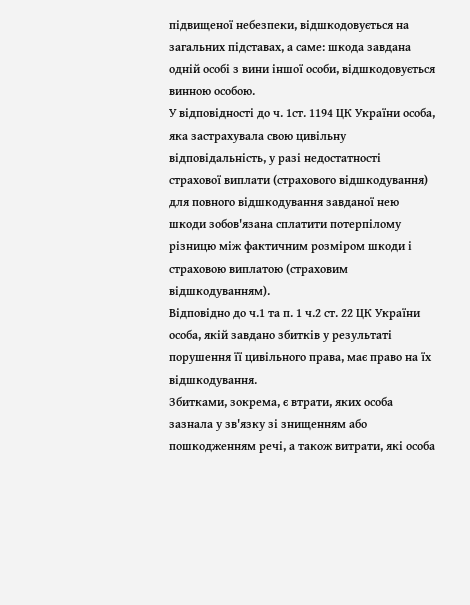підвищеної небезпеки, відшкодовується на загальних підставах, а саме: шкода завдана одній особі з вини іншої особи, відшкодовується винною особою.
У відповідності до ч. 1ст. 1194 ЦК України особа, яка застрахувала свою цивільну відповідальність, у разі недостатності страхової виплати (страхового відшкодування) для повного відшкодування завданої нею шкоди зобов'язана сплатити потерпілому різницю між фактичним розміром шкоди і страховою виплатою (страховим відшкодуванням).
Відповідно до ч.1 та п. 1 ч.2 ст. 22 ЦК України особа, якій завдано збитків у результаті порушення її цивільного права, має право на їх відшкодування.
Збитками, зокрема, є втрати, яких особа зазнала у зв'язку зі знищенням або пошкодженням речі, а також витрати, які особа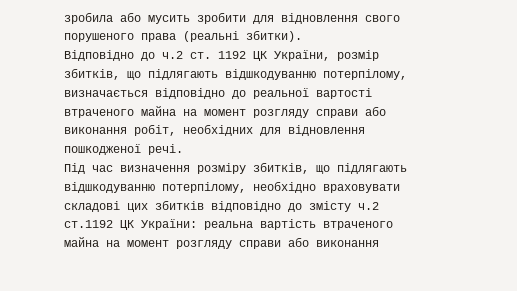зробила або мусить зробити для відновлення свого порушеного права (реальні збитки).
Відповідно до ч.2 ст. 1192 ЦК України, розмір збитків, що підлягають відшкодуванню потерпілому, визначається відповідно до реальної вартості втраченого майна на момент розгляду справи або виконання робіт, необхідних для відновлення пошкодженої речі.
Під час визначення розміру збитків, що підлягають відшкодуванню потерпілому, необхідно враховувати складові цих збитків відповідно до змісту ч.2 ст.1192 ЦК України: реальна вартість втраченого майна на момент розгляду справи або виконання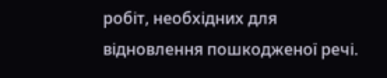робіт, необхідних для відновлення пошкодженої речі.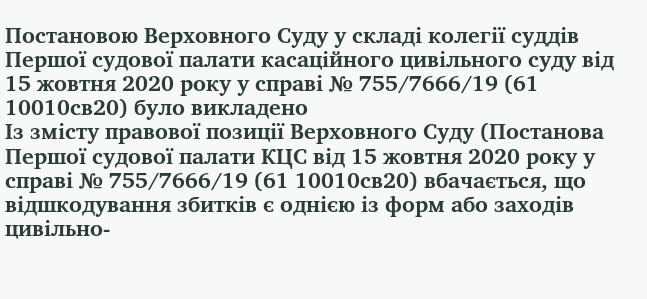Постановою Верховного Суду у складі колегії суддів Першої судової палати касаційного цивільного суду від 15 жовтня 2020 року у справі № 755/7666/19 (61 10010св20) було викладено
Із змісту правової позиції Верховного Суду (Постанова Першої судової палати КЦС від 15 жовтня 2020 року у справі № 755/7666/19 (61 10010св20) вбачається, що відшкодування збитків є однією із форм або заходів цивільно-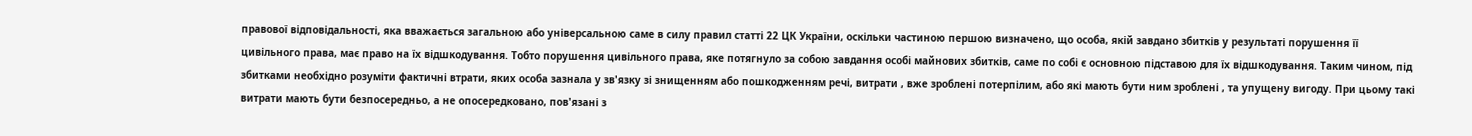правової відповідальності, яка вважається загальною або універсальною саме в силу правил статті 22 ЦК України, оскільки частиною першою визначено, що особа, якій завдано збитків у результаті порушення її цивільного права, має право на їх відшкодування. Тобто порушення цивільного права, яке потягнуло за собою завдання особі майнових збитків, саме по собі є основною підставою для їх відшкодування. Таким чином, під збитками необхідно розуміти фактичні втрати, яких особа зазнала у зв'язку зі знищенням або пошкодженням речі, витрати , вже зроблені потерпілим, або які мають бути ним зроблені , та упущену вигоду. При цьому такі витрати мають бути безпосередньо, а не опосередковано, пов'язані з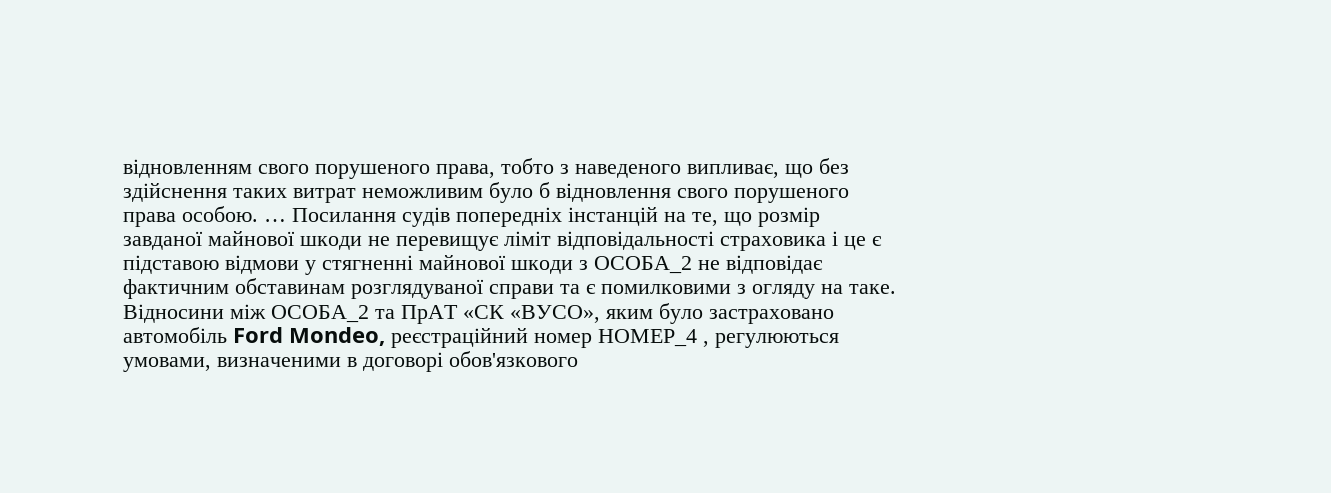відновленням свого порушеного права, тобто з наведеного випливає, що без здійснення таких витрат неможливим було б відновлення свого порушеного права особою. … Посилання судів попередніх інстанцій на те, що розмір завданої майнової шкоди не перевищує ліміт відповідальності страховика і це є підставою відмови у стягненні майнової шкоди з ОСОБА_2 не відповідає фактичним обставинам розглядуваної справи та є помилковими з огляду на таке. Відносини між ОСОБА_2 та ПрАТ «СК «ВУСО», яким було застраховано автомобіль Ford Mondeo, реєстраційний номер НОМЕР_4 , регулюються умовами, визначеними в договорі обов'язкового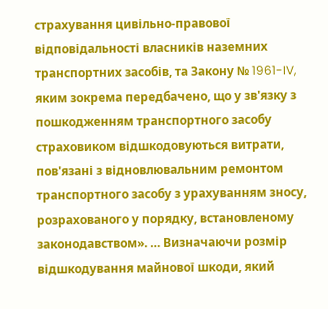страхування цивільно-правової відповідальності власників наземних транспортних засобів, та Закону № 1961-IV, яким зокрема передбачено, що у зв'язку з пошкодженням транспортного засобу страховиком відшкодовуються витрати, пов'язані з відновлювальним ремонтом транспортного засобу з урахуванням зносу, розрахованого у порядку, встановленому законодавством». … Визначаючи розмір відшкодування майнової шкоди, який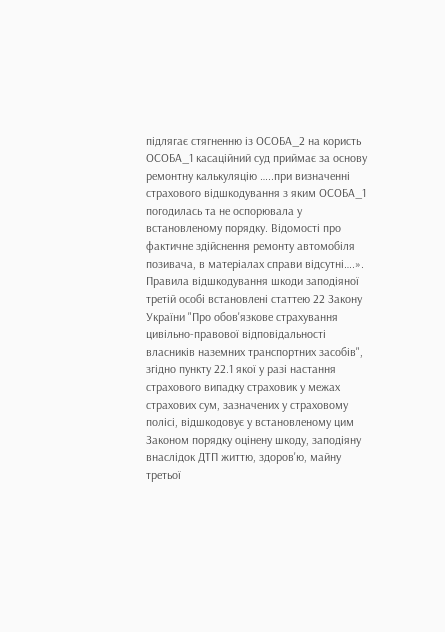підлягає стягненню із ОСОБА_2 на користь ОСОБА_1 касаційний суд приймає за основу ремонтну калькуляцію …..при визначенні страхового відшкодування з яким ОСОБА_1 погодилась та не оспорювала у встановленому порядку. Відомості про фактичне здійснення ремонту автомобіля позивача, в матеріалах справи відсутні….».
Правила відшкодування шкоди заподіяної третій особі встановлені статтею 22 Закону України "Про обов'язкове страхування цивільно-правової відповідальності власників наземних транспортних засобів", згідно пункту 22.1 якої у разі настання страхового випадку страховик у межах страхових сум, зазначених у страховому полісі, відшкодовує у встановленому цим Законом порядку оцінену шкоду, заподіяну внаслідок ДТП життю, здоров'ю, майну третьої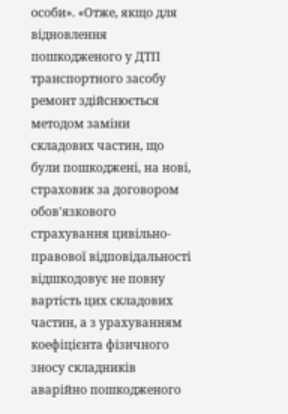особи». «Отже, якщо для відновлення пошкодженого у ДТП транспортного засобу ремонт здійснюється методом заміни складових частин, що були пошкоджені, на нові, страховик за договором обов'язкового страхування цивільно-правової відповідальності відшкодовує не повну вартість цих складових частин, а з урахуванням коефіцієнта фізичного зносу складників аварійно пошкодженого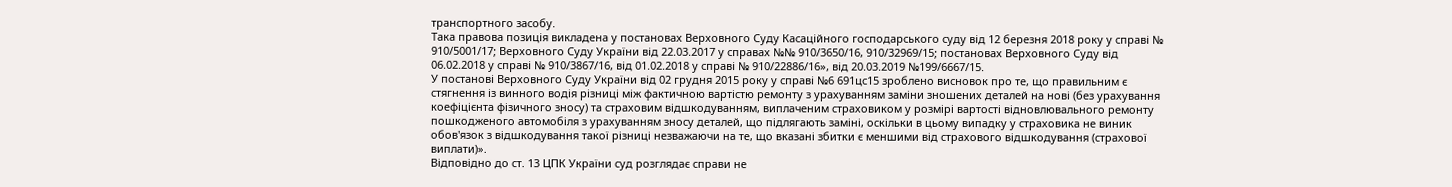транспортного засобу.
Така правова позиція викладена у постановах Верховного Суду Касаційного господарського суду від 12 березня 2018 року у справі № 910/5001/17; Верховного Суду України від 22.03.2017 у справах №№ 910/3650/16, 910/32969/15; постановах Верховного Суду від 06.02.2018 у справі № 910/3867/16, від 01.02.2018 у справі № 910/22886/16», від 20.03.2019 №199/6667/15.
У постанові Верховного Суду України від 02 грудня 2015 року у справі №6 691цс15 зроблено висновок про те, що правильним є стягнення із винного водія різниці між фактичною вартістю ремонту з урахуванням заміни зношених деталей на нові (без урахування коефіцієнта фізичного зносу) та страховим відшкодуванням, виплаченим страховиком у розмірі вартості відновлювального ремонту пошкодженого автомобіля з урахуванням зносу деталей, що підлягають заміні, оскільки в цьому випадку у страховика не виник обов'язок з відшкодування такої різниці незважаючи на те, що вказані збитки є меншими від страхового відшкодування (страхової виплати)».
Відповідно до ст. 13 ЦПК України суд розглядає справи не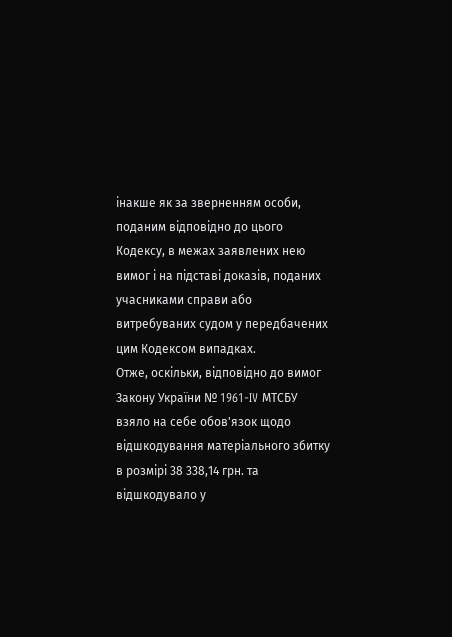інакше як за зверненням особи, поданим відповідно до цього Кодексу, в межах заявлених нею вимог і на підставі доказів, поданих учасниками справи або витребуваних судом у передбачених цим Кодексом випадках.
Отже, оскільки, відповідно до вимог Закону України № 1961-IV МТСБУ взяло на себе обов'язок щодо відшкодування матеріального збитку в розмірі 38 338,14 грн. та відшкодувало у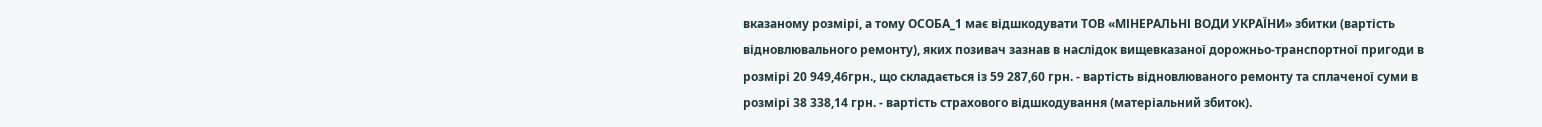вказаному розмірі, а тому ОСОБА_1 має відшкодувати ТОВ «МІНЕРАЛЬНІ ВОДИ УКРАЇНИ» збитки (вартість відновлювального ремонту), яких позивач зазнав в наслідок вищевказаної дорожньо-транспортної пригоди в розмірі 20 949,46грн., що складається із 59 287,60 грн. - вартість відновлюваного ремонту та сплаченої суми в розмірі 38 338,14 грн. - вартість страхового відшкодування (матеріальний збиток).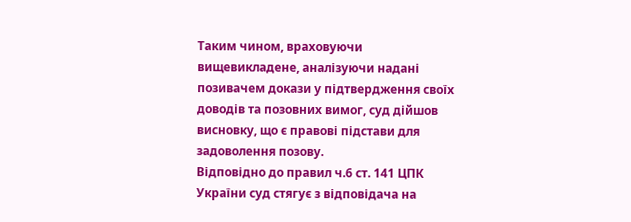Таким чином, враховуючи вищевикладене, аналізуючи надані позивачем докази у підтвердження своїх доводів та позовних вимог, суд дійшов висновку, що є правові підстави для задоволення позову.
Відповідно до правил ч.6 ст. 141 ЦПК України суд стягує з відповідача на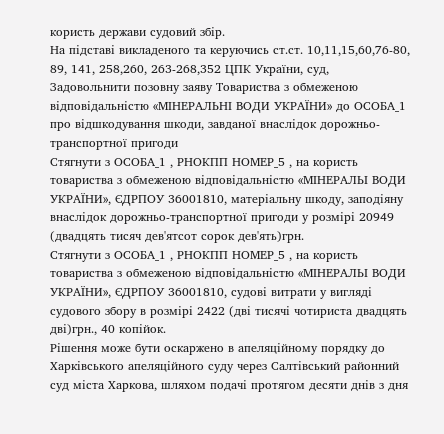користь держави судовий збір.
На підставі викладеного та керуючись ст.ст. 10,11,15,60,76-80, 89, 141, 258,260, 263-268,352 ЦПК України, суд,
Задовольнити позовну заяву Товариства з обмеженою відповідальністю «МІНЕРАЛЬНІ ВОДИ УКРАЇНИ» до ОСОБА_1 про відшкодування шкоди, завданої внаслідок дорожньо-транспортної пригоди
Стягнути з ОСОБА_1 , РНОКПП НОМЕР_5 , на користь товариства з обмеженою відповідальністю «МІНЕРАЛЬІ ВОДИ УКРАЇНИ», ЄДРПОУ 36001810, матеріальну шкоду, заподіяну внаслідок дорожньо-транспортної пригоди у розмірі 20949 (двадцять тисяч дев'ятсот сорок дев'ять)грн.
Стягнути з ОСОБА_1 , РНОКПП НОМЕР_5 , на користь товариства з обмеженою відповідальністю «МІНЕРАЛЬІ ВОДИ УКРАЇНИ», ЄДРПОУ 36001810, судові витрати у вигляді судового збору в розмірі 2422 (дві тисячі чотириста двадцять дві)грн., 40 копійок.
Рішення може бути оскаржено в апеляційному порядку до Харківського апеляційного суду через Салтівський районний суд міста Харкова, шляхом подачі протягом десяти днів з дня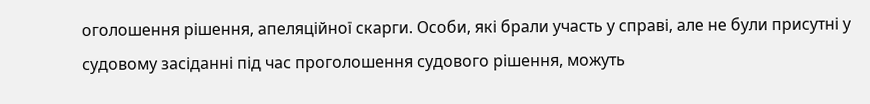оголошення рішення, апеляційної скарги. Особи, які брали участь у справі, але не були присутні у судовому засіданні під час проголошення судового рішення, можуть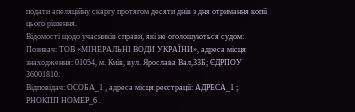подати апеляційну скаргу протягом десяти днів з дня отримання копії цього рішення.
Відомості щодо учасників справи, які не оголошуються судом:
Позивач: ТОВ «МІНЕРАЛЬНІ ВОДИ УКРАЇНИ», адреса місця знаходження: 01054, м. Київ, вул. Ярослава Вал,33Б; ЄДРПОУ 36001810.
Відповідач: ОСОБА_1 , адреса місця реєстрації: АДРЕСА_1 ; РНОКПП НОМЕР_6 .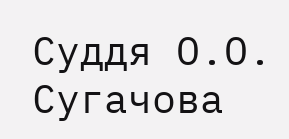Суддя О.О. Сугачова